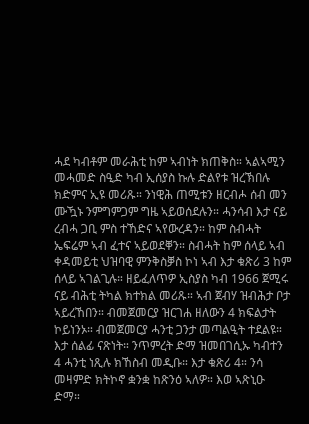ሓደ ካብቶም መራሕቲ ከም ኣብነት ክጠቅስ። ኣልኣሚን መሓመድ ስዒድ ካብ ኢሰያስ ኩሉ ድልየቱ ዝረኽበሉ ክድምና ኢዩ መሪጹ። ንነዊሕ ጠሚቱን ዘርብሖ ሰብ መን ሙዃኑ ንምግምጋም ግዜ ኣይወሰደሉን። ሓንሳብ እታ ናይ ረብሓ ጋቢ ምስ ተኸድና ኣየውረዳን። ከም ስብሓት ኤፍሬም ኣብ ፈተና ኣይወደቐን። ስብሓት ከም ሰላይ ኣብ ቀዳመይቲ ህዝባዊ ምንቅስቓስ ኮነ ኣብ እታ ቁጽሪ 3 ከም ሰላይ ኣገልጊሉ። ዘይፈለጥዎ ኢስያስ ካብ 1966 ጀሚሩ ናይ ብሕቲ ትካል ክተክል መሪጹ። ኣብ ጀብሃ ዝብሕታ ቦታ ኣይረኸበን። ብመጀመርያ ዝርገሐ ዘለውን 4 ክፍልታት ኮይነንኦ። ብመጀመርያ ሓንቲ ጋንታ መጣልዒት ተደልዩ። እታ ሰልፊ ናጽነት። ንጥምረት ድማ ዝመበገሲኡ ካብተን 4 ሓንቲ ነጺሉ ክኸስብ መዲቡ። እታ ቁጽሪ 4። ንሳ መዛምድ ክትኮኖ ቋንቋ ከጽንዕ ኣለዎ። እወ ኣጽኒዑ ድማ።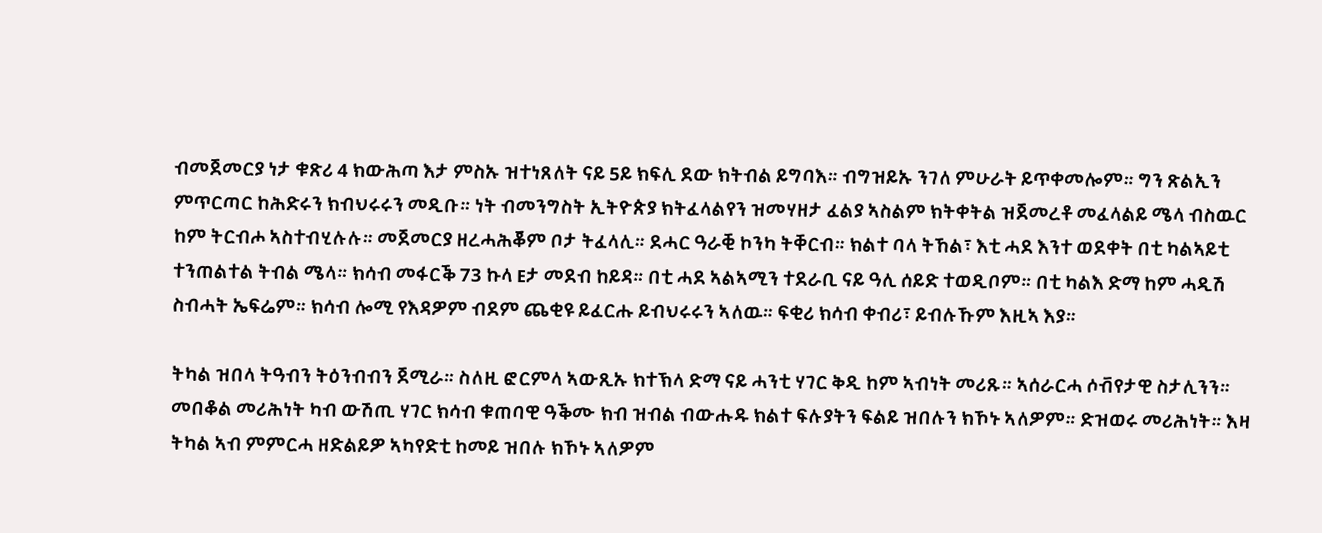ብመጀመርያ ነታ ቁጽሪ 4 ክውሕጣ እታ ምስኡ ዝተነጸለት ናይ 5ይ ክፍሊ ደው ክትብል ይግባእ። ብግዝይኡ ንገለ ምሁራት ይጥቀመሎም። ግን ጽልኢን ምጥርጣር ከሕድሩን ክብህሩሩን መዲቡ። ነት ብመንግስት ኢትዮጵያ ክትፈላልየን ዝመሃዘታ ፈልያ ኣስልም ክትቀትል ዝጀመረቶ መፈላልይ ሜላ ብስዉር ከም ትርብሖ ኣስተብሂሉሉ። መጀመርያ ዘረሓሕቖም ቦታ ትፈላሊ። ደሓር ዓራቒ ኮንካ ትቐርብ። ክልተ ባላ ትኸል፣ እቲ ሓደ እንተ ወደቀት በቲ ካልኣይቲ ተንጠልተል ትብል ሜላ። ክሳብ መፋርቕ 73 ኩላ Eታ መደብ ከይዳ። በቲ ሓደ ኣልኣሚን ተደራቢ ናይ ዓሊ ሰይድ ተወዲቦም። በቲ ካልእ ድማ ከም ሓዲሽ ስብሓት ኤፍሬም። ክሳብ ሎሚ የእዳዎም ብደም ጨቂዩ ይፈርሑ ይብህሩሩን ኣለዉ። ፍቂሪ ክሳብ ቀብሪ፣ ይብሉኹም እዚኣ እያ።

ትካል ዝበላ ትዓብን ትዕንብብን ጀሚራ። ስለዚ ፎርምላ ኣውጺኡ ክተኽላ ድማ ናይ ሓንቲ ሃገር ቅዲ ከም ኣብነት መሪጹ። ኣሰራርሓ ሶቭየታዊ ስታሊንን። መበቆል መሪሕነት ካብ ውሽጢ ሃገር ክሳብ ቁጠባዊ ዓቕሙ ክብ ዝብል ብውሑዱ ክልተ ፍሉያትን ፍልይ ዝበሉን ክኾኑ ኣለዎም። ድዝወሩ መሪሕነት። እዛ ትካል ኣብ ምምርሓ ዘድልይዎ ኣካየድቲ ከመይ ዝበሉ ክኾኑ ኣለዎም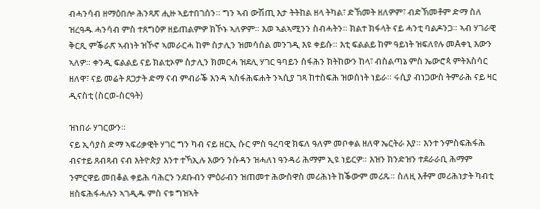ብሓንሳብ ዘማዕበሎ ሕንጻጽ ሒዙ ኣይተበገሰን። ግን ኣብ ውሽጢ እታ ትትከል ዘላ ትካል፣ ድኽመት ዘለዎም፣ ብድኽመቶም ድማ ስለ ዝረዓዱ ሓንሳብ ምስ ተጸግዕዎ ዘይጠልምዎ ክኾኑ ኣለዎም። እወ ኣልኣሚንን ስብሓትን። ክልተ ክፋላት ናይ ሓንቲ ባልዶንጋ። ኣብ ሃገራዊ ቅርጺ ምቕራጽ ኣብነት ዝኾኖ ኣመራርሓ ከም ስታሊን ዝመሳሰል መንገዲ እዩ ቀይሱ። እቲ ፍልልይ ከም ዓይነት ዝፍለየሉ መAቀኒ እውን ኣለዎ። ቀንዲ ፍልልይ ናይ ክልቲኦም ስታሊን ክመርሓ ዝደሊ ሃገር ዓባይን ሰፋሕን ክትከውን ከላ፣ ብስልጣኔ ምስ ኤውሮጳ ምትእስሳር ዘለዋ፣ ናይ መሬት ጸጋታት ድማ ናብ ምብራቕ እንዳ ኣስፋሕፍሐት ንኣሲያ ገጻ ከተስፍሕ ዝወሰነት ነይራ። ሩሲያ ብነጋውስ ትምራሕ ናይ ዛር ዲናስቲ (ስርወ-ስርዓት)

ዝነበራ ሃገርውን።
ናይ ኢሳያስ ድማ ኣፍሪቃዊት ሃገር ግን ካብ ናይ ዘርኢ ሱር ምስ ዓረባዊ ክፍለ ዓለም መቦቀል ዘለዋ ኤርትራ እያ። እንተ ንምስፍሕፋሕ ብናተይ ጸብጻብ ናብ እትዮጵያ እንተ ተኻኢሉ እውን ንሱዳን ዝሓለነ ዓንዳሪ ሕማም ኢዩ ነይርዎ። እዝን ክንድዝን ተደራራቢ ሕማም ንምርዋይ መበቆል ቀይሕ ባሕርን ንደቡብን ምዕራብን ዝጠመተ ሕውስዋስ መሪሕነት ከቕውም መሪጹ። ስለዚ እቶም መሪሕነታት ካብቲ ዘስፍሕፋሓሉን ኣገዲዱ ምስ ናቱ ግዝኣት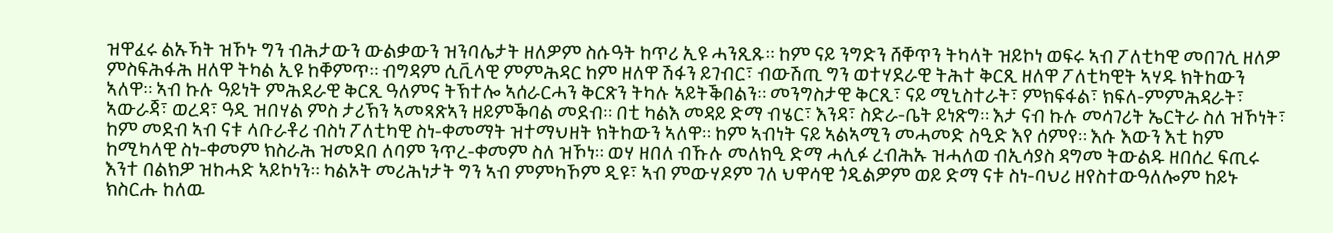ዝዋፈሩ ልኡኻት ዝኾኑ ግን ብሕታውን ውልቃውን ዝንባሌታት ዘለዎም ስሱዓት ከጥሪ ኢዩ ሓንጺጹ። ከም ናይ ንግድን ሸቐጥን ትካላት ዝይኮነ ወፍሩ ኣብ ፖለቲካዊ መበገሲ ዘለዎ ምስፍሕፋሕ ዘለዋ ትካል ኢዩ ከቐምጥ። ብግዳም ሲቪላዊ ምምሕዳር ከም ዘለዋ ሽፋን ይገብር፣ ብውሽጢ ግን ወተሃደራዊ ትሕተ ቅርጺ ዘለዋ ፖለቲካዊት ኣሃዱ ክትከውን ኣለዋ። ኣብ ኩሉ ዓይነት ምሕደራዊ ቅርጺ ዓለምና ትኽተሎ ኣሰራርሓን ቅርጽን ትካሉ ኣይትቕበልን። መንግስታዊ ቅርጺ፣ ናይ ሚኒስተራት፣ ምክፍፋል፣ ክፍለ-ምምሕዳራት፣ ኣውራጃ፣ ወረዳ፣ ዓዲ ዝበሃል ምስ ታሪኽን ኣመጻጽኣን ዘይምቕባል መደብ። በቲ ካልእ መዳይ ድማ ብሄር፣ እንዳ፣ ስድራ-ቤት ይነጽግ። እታ ናብ ኩሉ መሳገሪት ኤርትራ ስለ ዝኾነት፣ ከም መደብ ኣብ ናቱ ላቡራቶሪ ብስነ ፖለቲካዊ ስነ-ቀመማት ዝተማህዘት ክትከውን ኣለዋ። ከም ኣብነት ናይ ኣልኣሚን መሓመድ ስዒድ እየ ሰምየ። እሱ እውን እቲ ከም ከሚካላዊ ስነ-ቀመም ክስራሕ ዝመደበ ለባም ንጥረ-ቀመም ስለ ዝኾነ። ወሃ ዘበለ ብኹሉ መለክዒ ድማ ሓሊፉ ረብሕኡ ዝሓለወ ብኢሳያስ ዳግመ ትውልዱ ዘበሰረ ፍጢሩ እንተ በልክዎ ዝከሓድ ኣይኮነን። ካልኦት መሪሕነታት ግን ኣብ ምምካኾም ዲዩ፣ ኣብ ምውሃዶም ገለ ህዋሳዊ ጎዲልዎም ወይ ድማ ናቱ ስነ-ባህሪ ዘየስተውዓለሎም ከይኑ ክስርሑ ከለዉ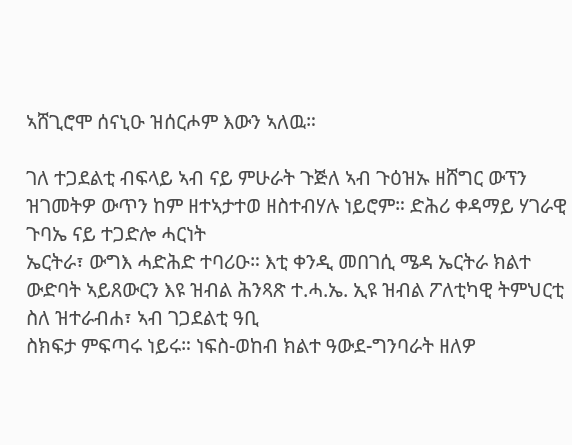ኣሸጊሮሞ ሰናኒዑ ዝሰርሖም እውን ኣለዉ።

ገለ ተጋደልቲ ብፍላይ ኣብ ናይ ምሁራት ጉጅለ ኣብ ጉዕዝኡ ዘሸግር ውፕን ዝገመትዎ ውጥን ከም ዘተኣታተወ ዘስተብሃሉ ነይሮም። ድሕሪ ቀዳማይ ሃገራዊ ጉባኤ ናይ ተጋድሎ ሓርነት
ኤርትራ፣ ውግእ ሓድሕድ ተባሪዑ። እቲ ቀንዲ መበገሲ ሜዳ ኤርትራ ክልተ ውድባት ኣይጸውርን እዩ ዝብል ሕንጻጽ ተ.ሓ.ኤ. ኢዩ ዝብል ፖለቲካዊ ትምህርቲ ስለ ዝተራብሐ፣ ኣብ ገጋደልቲ ዓቢ
ስክፍታ ምፍጣሩ ነይሩ። ነፍስ-ወከብ ክልተ ዓውደ-ግንባራት ዘለዎ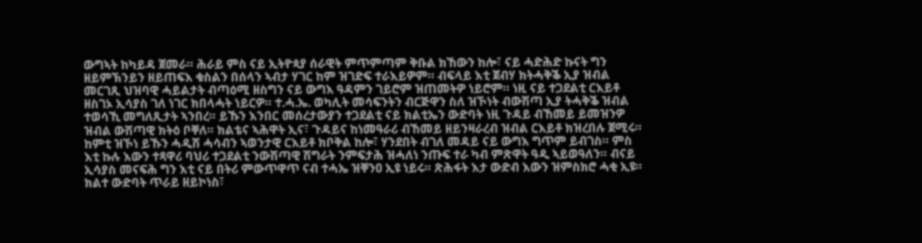ውግኣት ከካይዳ ጀመራ። ሕራይ ምስ ናይ ኢትዮጳያ ሰራዊት ምጥምጣም ቅቡል ክኸውን ከሎ፣ ናይ ሓድሕድ ኩናት ግን
ዘይምኽንይን ዘይጠፍእ ቁስልን በሰላን ኣብታ ሃገር ከም ዝገድፍ ተራእይዎም። ብፍላይ እቲ ጀብሃ ክትሓቅቕ ኢያ ዝብል መርገጺ ህዝባዊ ሓይልታት ብጣዕሚ ዘስግን ናይ ውግእ ዓዳምን ገይሮም ዝጠመትዎ ነይሮም። ነዚ ናይ ተጋደልቲ ርእይቶ ዘስገኦ ኢሳያስ ገለ ነገር ክበላሓት ነይርዎ። ተ.ሓ.ኤ. ወካሊት መሳፍንትን ብርጅዋን ስለ ዝኾነት ብውሽጣ ኢያ ትሓቅቕ ዝብል ተወሳኺ መግለጺታት ኣንበረ። ይኹን እንበር መሰረታውያን ተጋደልቲ ናይ ክልቲኤን ውድባት ነዚ ጉዳይ ብኸመይ ይመዝንዎ ዝብል ውሽጣዊ ክትዕ ቦቐለ። ክልቴና ኣሕዋት ኢና፣ ጉዳይና ከነመዓራሪ ብኸመይ ዘይንዛራረብ ዝብል ርእይቶ ክዝረበሉ ጀሚሩ። ከምቲ ዝኾነ ይኹን ሓዲሽ ሓሳብን ኣወንታዊ ርእይቶ ክቦቅል ከሎ፣ ሃንደበት ብገለ መዳይ ናይ ውግእ ግጥም ይብገስ። ምስ እቲ ኩሉ እውን ተጻዋሪ ባህሪ ተጋደልቲ ንውሽጣዊ ሽግራት ንምፍታሕ ዝሓለነ ንጡፍ ተራ ካብ ምጽዋት ዓዲ ኣይወዓለን። ብናይ ኢሳያስ መናፍሕ ግን እቲ ናይ በትሪ ምውጥዋጥ ናብ ተሓኤ ዝቐንዐ ኢዩ ነይሩ። ጽሕፋት እታ ውድብ እውን ዝምስክሮ ሓቂ ኢዩ። ክልተ ውድባት ጥራይ ዘይኮነስ፣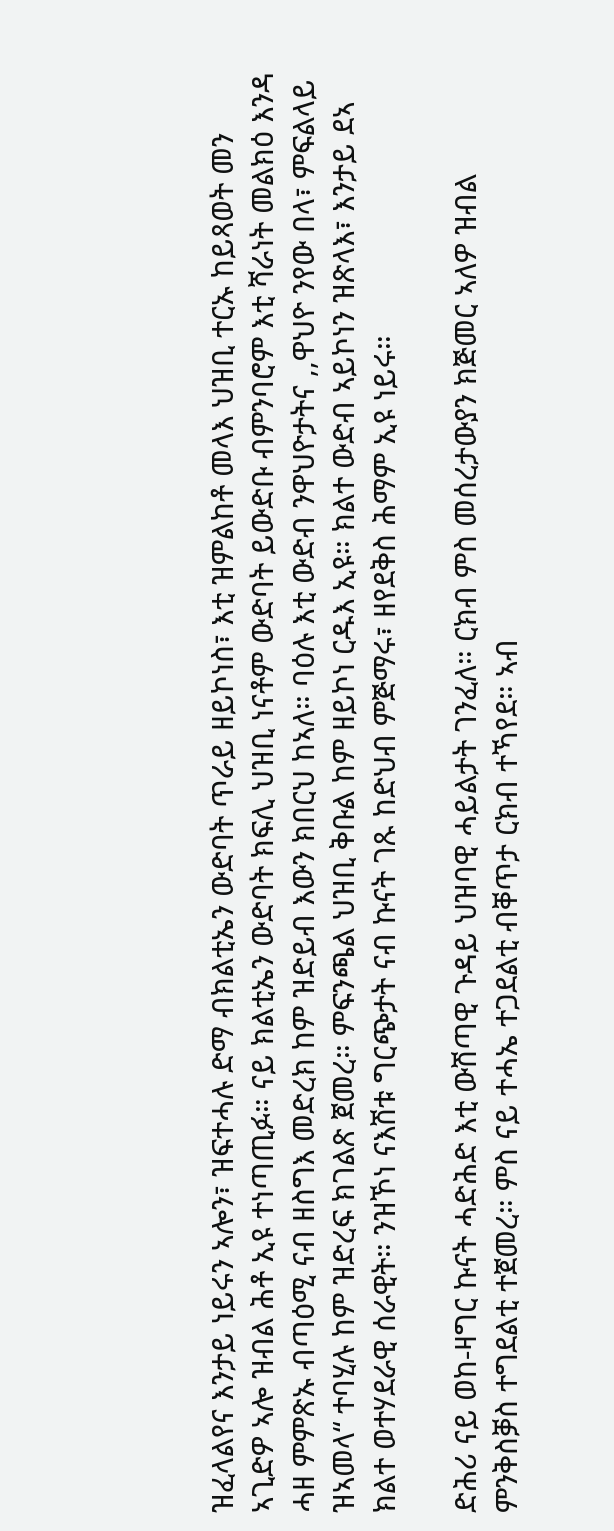ዝፈላልየና እንታይ ነይሩን ኣሎን፣ ዝፍተሓሉ ድማ ብክልቲኤን ውድባት ጥራይ ዘይኮነስ፣ እቲ ዝምልከቶ መላእ ህዝቢ ተርኡ ከይጻወት መን ኣጊድዎ ኣሎ ዝብል ሕቶ ኢዩ ተነጣጢፉ። ናይ ክልቲኤን ውድባት ክፍሊ ህዝቢ ነናቶም ውድባት ይውድቡ ብምንባሮም እቲ ሻራነት መልክዕ እንዳ ሓዘ ምምጽኡ ብጣዕሚ ናብ ዘስግእ መድረክ ከም ዝድይብ እውን ክበርህ ከኣለ። ባዕሉ እቲ ውድብ ንዋህዮታትና ,,ዋህዮ ንየው በላ፣ ምፍልላይ ዝኣመላ“ ተባሂሉ ከም ዝድረፍ ክገልጽ ጀመረ። ምፍንጫል ህዝቢ ቅቡል ከም ዘይኮነ ርዱእ ኢዩ። ክልተ ውድብ ኣይኮነን ዝጽላእ፣ እንታይ ደኣ ክልተ ወተሃደራዊ ሰራዊት። ንዝኾነ ናእሽቱ ግርጭታት ናብ ኩናት ገጹ ከድህብ ምጅማሩ፣ ዘየደቅስ ሕማም ኢዩ ነይሩ።

ድሕሪ ናይ ወከ-ዛግር ኩናት ሓድሕድ እቲ ውሽጣዊ ጉዳይ ህዝባዊ ሓይልታት ገንፈለ። ርክብ ምስ መሰረታውያን ክጅመር ኣለዎ ዝብል ምንቅስቓስ ተግደልቲ ተጀመረ። ምስ ናይ ተሓኤ ተጋደልቲ ብቐጥታ ርክብ ተኻየደ። ኣብ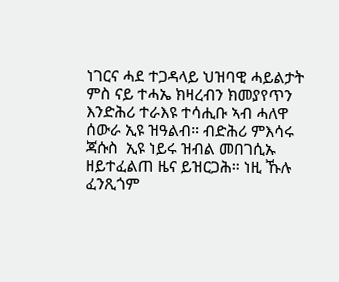ነገርና ሓደ ተጋዳላይ ህዝባዊ ሓይልታት ምስ ናይ ተሓኤ ክዛረብን ክመያየጥን እንድሕሪ ተራእዩ ተሳሒቡ ኣብ ሓለዋ ሰውራ ኢዩ ዝዓልብ። ብድሕሪ ምእሳሩ ጃሱስ  ኢዩ ነይሩ ዝብል መበገሲኡ ዘይተፈልጠ ዜና ይዝርጋሕ። ነዚ ኹሉ ፈንጺጎም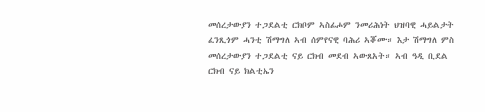መሰረታውያን ተጋደልቲ ርክቦም ኣስፊሖም ንመሪሕነት ህዝባዊ ሓይልታት ፈንጺጎም ሓንቲ ሽማግለ ኣብ ሰምየናዊ ባሕሪ ኣቖሙ። እታ ሽማግለ ምስ መሰረታውያን ተጋደልቲ ናይ ርክብ መደብ ኣውጸአት። ኣብ ዓዲ ቢደል ርክብ ናይ ክልቲኤን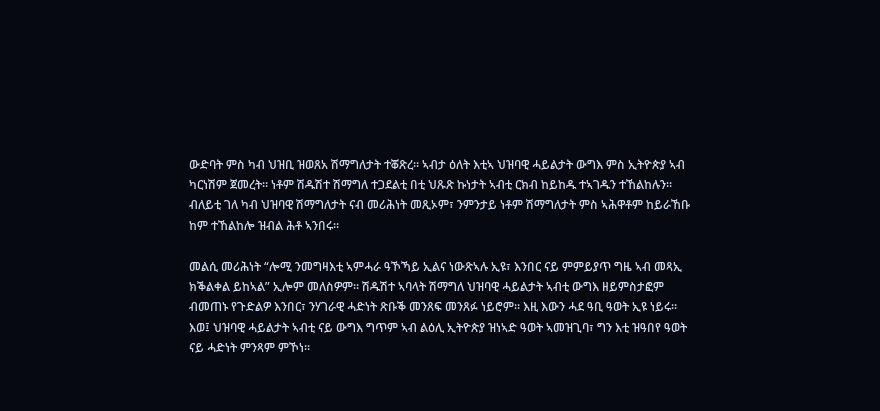ውድባት ምስ ካብ ህዝቢ ዝወጸአ ሽማግለታት ተቖጽረ። ኣብታ ዕለት እቲኣ ህዝባዊ ሓይልታት ውግእ ምስ ኢትዮጵያ ኣብ ካርነሽም ጀመረት። ነቶም ሽዱሽተ ሽማግለ ተጋደልቲ በቲ ህጹጽ ኩነታት ኣብቲ ርክብ ከይከዱ ተኣገዱን ተኸልከሉን። ብለይቲ ገለ ካብ ህዝባዊ ሽማግለታት ናብ መሪሕነት መጺኦም፣ ንምንታይ ነቶም ሽማግለታት ምስ ኣሕዋቶም ከይራኸቡ ከም ተኸልከሎ ዝብል ሕቶ ኣንበሩ።

መልሲ መሪሕነት “ሎሚ ንመግዛእቲ ኣምሓራ ዓኾኻይ ኢልና ነውጽኣሉ ኢዩ፣ እንበር ናይ ምምይያጥ ግዜ ኣብ መጻኢ ክቕልቀል ይከኣል” ኢሎም መለስዎም። ሽዱሽተ ኣባላት ሽማግለ ህዝባዊ ሓይልታት ኣብቲ ውግእ ዘይምስታፎም ብመጠኑ የጉድልዎ እንበር፣ ንሃገራዊ ሓድነት ጽቡቕ መንጸፍ መንጸፉ ነይሮም። እዚ እውን ሓደ ዓቢ ዓወት ኢዩ ነይሩ። እወ፤ ህዝባዊ ሓይልታት ኣብቲ ናይ ውግእ ግጥም ኣብ ልዕሊ ኢትዮጵያ ዝነኣድ ዓወት ኣመዝጊባ፣ ግን እቲ ዝዓበየ ዓወት ናይ ሓድነት ምንጻም ምኾነ።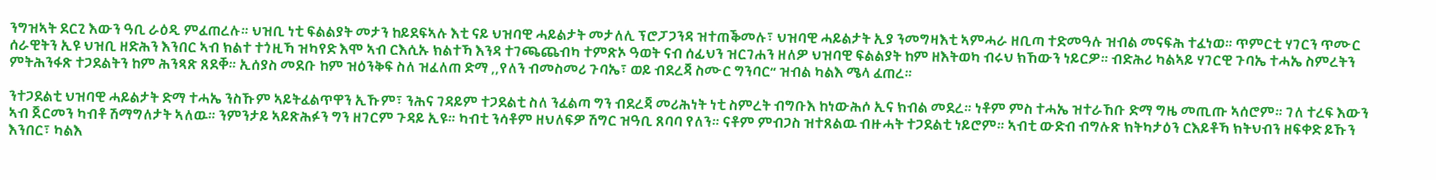ንግዝኣት ደርጊ እውን ዓቢ ራዕዲ ምፈጠረሉ። ህዝቢ ነቲ ፍልልያት መታን ከይደፍኣሉ እቲ ናይ ህዝባዊ ሓይልታት መታለሊ ፕሮፓጋንዳ ዝተጠቕመሉ፣ ህዝባዊ ሓይልታት ኢያ ንመግዛእቲ ኣምሓራ ዘቢጣ ተድመዓሉ ዝብል መናፍሕ ተፈነወ። ጥምርቲ ሃገርን ጥሙር ሰራዊትን ኢዩ ህዝቢ ዘድሕን እንበር ኣብ ክልተ ተጎዚኻ ዝካየድ እሞ ኣብ ርእሲኡ ክልተኻ እንዳ ተገጫጨብካ ተምጽኦ ዓወት ናብ ሰፊህን ዝርገሐን ዘለዎ ህዝባዊ ፍልልያት ከም ዘእትወካ ብሩህ ክኸውን ነይርዎ። ብድሕሪ ካልኣይ ሃገርዊ ጉባኤ ተሓኤ ስምረትን ምትሕንፋጽ ተጋደልትን ከም ሕንጻጽ ጸደቐ። ኢሰያስ መደቡ ከም ዝዕንቅፍ ስለ ዝፈለጠ ድማ ,,የለን ብመስመሪ ጉባኤ፣ ወይ ብደረጃ ስሙር ግንባር“ ዝብል ካልእ ሜላ ፈጠረ።

ንተጋደልቲ ህዝባዊ ሓይልታት ድማ ተሓኤ ንስኹም ኣይትፈልጥዋን ኢኹም፣ ንሕና ገዳይም ተጋደልቲ ስለ ንፈልጣ ግን ብደረጃ መሪሕነት ነቲ ስምረት ብግቡእ ከነውሕሶ ኢና ክብል መደረ። ነቶም ምስ ተሓኤ ዝተራኸቡ ድማ ግዜ መጢጡ ኣሰሮም። ገለ ተረፍ እውን ኣብ ጀርመን ካብቶ ሽማግለታት ኣለዉ። ንምንታይ ኣይጽሕፉን ግን ዘገርም ጉዳይ ኢዩ። ካብቲ ንሳቶም ዘህለፍዎ ሽግር ዝዓቢ ጸባባ የለን። ናቶም ምብጋስ ዝተጸልዉ ብዙሓት ተጋደልቲ ነይሮም። ኣብቲ ውድብ ብግሉጽ ክትካታዕን ርእይቶኻ ክትህብን ዘፍቀድ ይኹን እንበር፣ ካልእ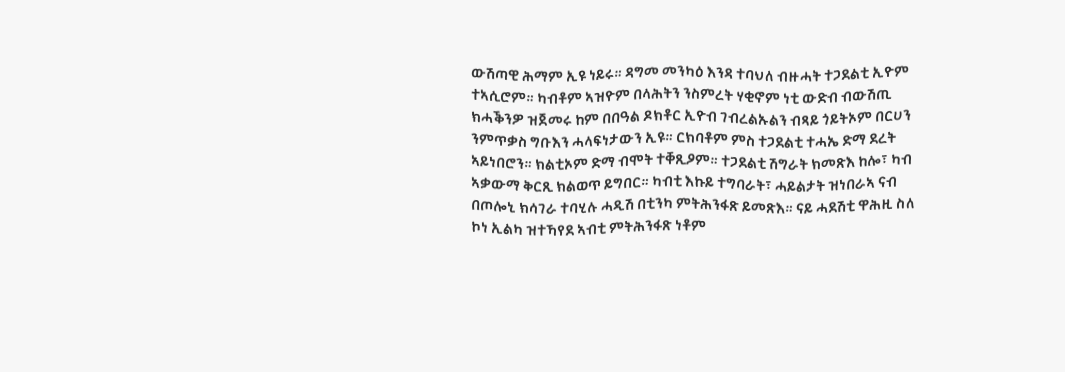ውሽጣዊ ሕማም ኢዩ ነይሩ። ዳግመ መንካዕ እንዳ ተባህለ ብዙሓት ተጋደልቲ ኢዮም ተኣሲሮም። ካብቶም ኣዝዮም በላሕትን ንስምረት ሃቂኖም ነቲ ውድብ ብውሽጢ ክሓቕንዎ ዝጀመሩ ከም በበዓል ዶክቶር ኢዮብ ገብረልኡልን ብጻይ ጎይትኦም በርሀን ንምጥቃስ ግቡእን ሓላፍነታውን ኢዩ። ርክባቶም ምስ ተጋደልቲ ተሓኤ ድማ ደረት ኣይነበሮን። ክልቲኦም ድማ ብሞት ተቐጺዖም። ተጋደልቲ ሽግራት ክመጽእ ከሎ፣ ካብ ኣቃውማ ቅርጺ ክልወጥ ይግበር። ካብቲ እኩይ ተግባራት፣ ሓይልታት ዝነበራኣ ናብ በጦሎኒ ክሳገራ ተባሂሉ ሓዲሽ በቲንካ ምትሕንፋጽ ይመጽእ። ናይ ሓደሽቲ ዋሕዚ ስለ ኮነ ኢልካ ዝተኻየደ ኣብቲ ምትሕንፋጽ ነቶም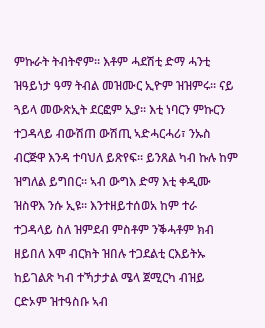ምኩራት ትብትኖም። እቶም ሓደሽቲ ድማ ሓንቲ ዝዓይነታ ዓማ ትብል መዝሙር ኢዮም ዝዝምሩ። ናይ ጓይላ መውጽኢት ደርፎም ኢያ። እቲ ነባርን ምኩርን ተጋዳላይ ብውሽጠ ውሽጢ ኣድሓርሓሪ፣ ንኡስ ብርጅዋ እንዳ ተባህለ ይጽየፍ። ይንጸል ካብ ኩሉ ከም ዝግለል ይግበር። ኣብ ውግእ ድማ እቲ ቀዲሙ ዝስዋእ ንሱ ኢዩ። እንተዘይተሰወአ ከም ተራ ተጋዳላይ ስለ ዝምደብ ምስቶም ንቕሓቶም ክብ ዘይበለ እሞ ብርክት ዝበሉ ተጋደልቲ ርእይትኡ ከይገልጽ ካብ ተኻታታል ሜላ ጀሚርካ ብዝይ ርድኦም ዝተዓስቡ ኣብ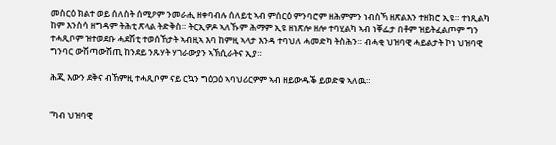መስርዕ ክልተ ወይ ሰለስት ሰሚዖም ንመራሒ ዘቀባብሉ ሰለይቲ ኣብ ምሰርዕ ምንባሮም ዘሕምምን ነብስኻ ዘጽልእን ተዘክሮ ኢዩ። ተነጺልካ ከም እንስሳ ዘግዳም ትሕቲ ጽላል ትድቅስ። ትርኢዎዶ ኣለኹም ሕማም ኢዩ ዘነጽሎ ዘሎ ተባሂልካ ኣብ ነቐፌታ በቶም ዝይትፈልጦም ግን ተሓጺቦም ዝተወደቡ ሓደሽቲ ተወሰኸታት ኣብዚኣ እባ ከምዚ ኣላታ እንዳ ተባህለ ሓመድካ ትስሕን። ብሓቂ ህዝባዊ ሓይልታት ኮነ ህዝባዊ ግንባር ውሽጣውሽጢ ከንደይ ንጹሃት ሃገራውያን ኣኽሲራትና ኢያ።

ሕጂ እውን ደቅና ብኸምዚ ተሓጺቦም ናይ ርኳን ግዕጋዕ ኣባህሪርዎም ኣብ ዘይውዱቕ ይወድቁ ኣለዉ።


“ካብ ህዝባዊ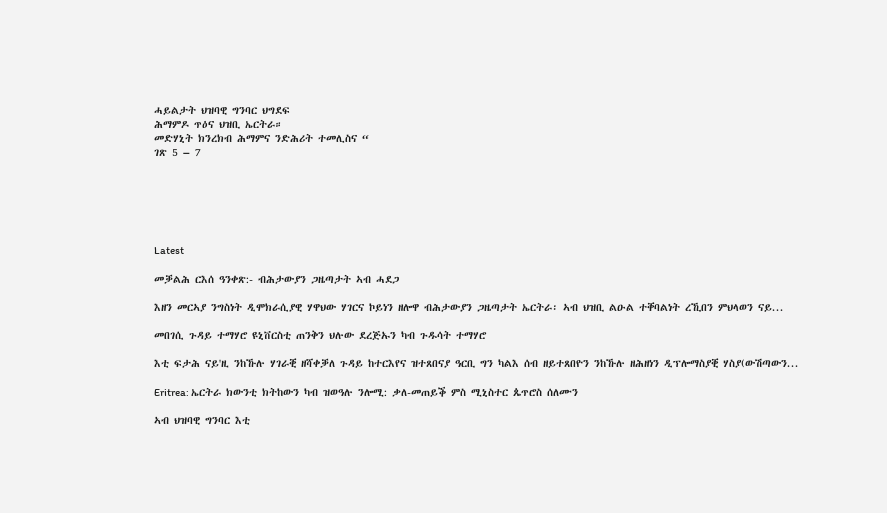ሓይልታት ህዝባዊ ግንባር ህግደፍ
ሕማምዶ ጥዕና ህዝቢ ኤርትራ።
መድሃኒት ክንረክብ ሕማምና ንድሕሪት ተመሊስና “
ገጽ 5 – 7






Latest

መቓልሕ ርእሰ ዓንቀጽ:- ብሕታውያን ጋዜጣታት ኣብ ሓደጋ

እዘን መርኣያ ንግስነት ዲሞክራሲያዊ ሃዋህው ሃገርና ኮይነን ዘሎዋ ብሕታውያን ጋዜጣታት ኤርትራ፡ ኣብ ህዝቢ ልዑል ተቐባልነት ረኺበን ምህላወን ናይ...

መበገሲ ጉዳይ ተማሃሮ ዩኒቨርስቲ ጠንቅን ህሉው ደረጅኡን ካብ ጉዱሳት ተማሃሮ

እቲ ፍታሕ ናይ'ዚ ንከኹሉ ሃገራቒ ዘሻቀቓለ ጉዳይ ከተርእየና ዝተጸበናያ ዓርቢ ግን ካልእ ሰብ ዘይተጸበዮን ንከኹሉ ዘሕዘነን ዲፕሎማስያቒ ሃስያ(ውሽጣውን...

Eritrea: ኤርትራ ክውንቲ ክትከውን ካብ ዝወዓሉ ንሎሚ: ቃለ-መጠይቕ ምስ ሚኒስተር ጴጥሮስ ሰለሙን

ኣብ ህዝባዊ ግንባር እቲ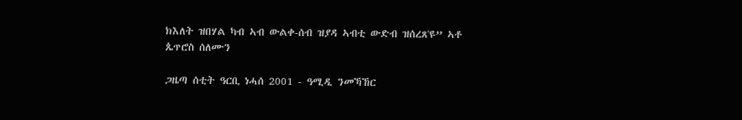ክእለት ዝበሃል ካብ ኣብ ውልቀ-ሰብ ዝያዳ ኣብቲ ውድብ ዝሰረጸ'ዩ” ኣቶ ጴጥሮስ ሰለሙን

ጋዜጣ ሰቲት ዓርቢ ነሓሰ 2001 - ዓሚዲ ንመኻኸር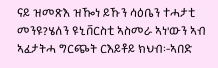ናይ ዝመጽእ ዝዀነ ይኹን ሳዕቤን ተሓታቲ መንዩ?ሄለን ዩኒቨርስቲ ኣስመራ ኣነ'ውን ኣብ ኣፈታትሓ ግርጭት ርእይቶይ ክህብ፡-ኣበድ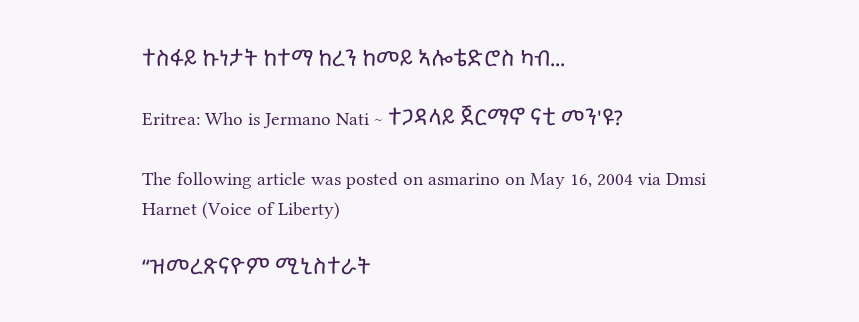ተስፋይ ኩነታት ከተማ ከረን ከመይ ኣሎቴድሮስ ካብ...

Eritrea: Who is Jermano Nati ~ ተጋዳላይ ጀርማኖ ናቲ መን'ዩ?

The following article was posted on asmarino on May 16, 2004 via Dmsi Harnet (Voice of Liberty)

“ዝመረጽናዮም ሚኒስተራት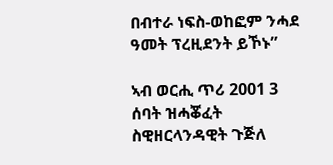በብተራ ነፍስ-ወከፎም ንሓደ ዓመት ፕረዚደንት ይኾኑ”

ኣብ ወርሒ ጥሪ 2001 3 ሰባት ዝሓቖፈት ስዊዘርላንዳዊት ጉጅለ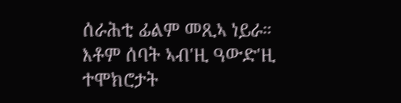ሰራሕቲ ፊልም መጺኣ ነይራ። እቶም ሰባት ኣብ'ዚ ዓውድ'ዚ ተሞክሮታት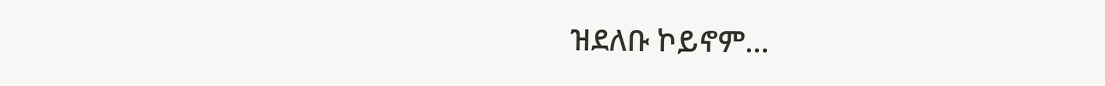ዝደለቡ ኮይኖም...